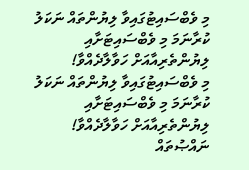މި ވެބްސައިޓުގައިވާ ލިޔުންތައް ނަކަލު ކުރާނަމަ މި ވެބްސައިޓަށާއި ލިޔުންތެރިއާއަށް ހަވާލާދެއްވާ!
މި ވެބްސައިޓުގައިވާ ލިޔުންތައް ނަކަލު ކުރާނަމަ މި ވެބްސައިޓަށާއި ލިޔުންތެރިއާއަށް ހަވާލާދެއްވާ!
ނައްޞުތައް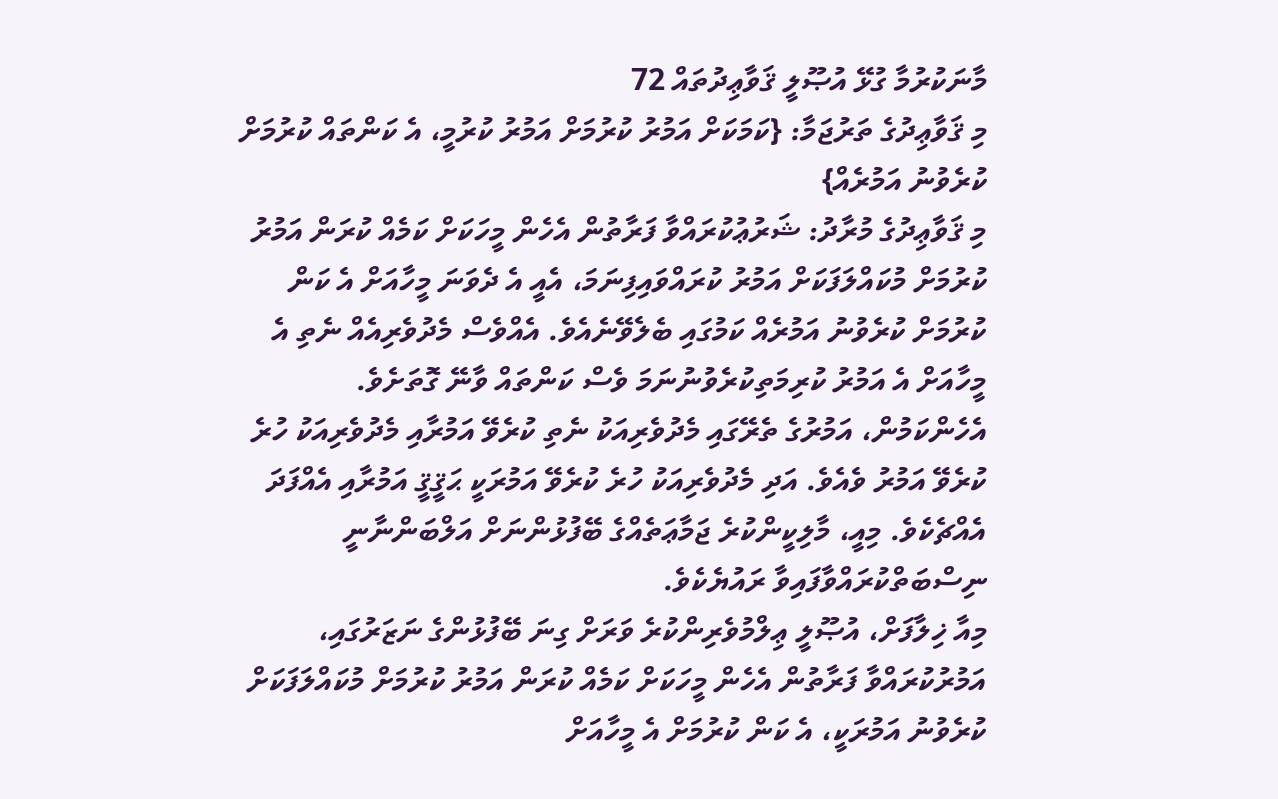މާނަކުރުމާ ގުޅޭ އުޞޫލީ ޤަވާޢިދުތައް 72
މި ޤަވާޢިދުގެ ތަރުޖަމާ: {ކަމަކަށް އަމުރު ކުރުމަށް އަމުރު ކުރުމީ، އެ ކަންތައް ކުރުމަށް ކުރެވުނު އަމުރެއް}
މި ޤަވާޢިދުގެ މުރާދު: ޝަރުޢުކުރައްވާ ފަރާތުން އެހެން މީހަކަށް ކަމެއް ކުރަން އަމުރު ކުރުމަށް މުކައްލަފަކަށް އަމުރު ކުރައްވައިފިނަމަ، އެއީ އެ ދެވަނަ މީހާއަށް އެ ކަން ކުރުމަށް ކުރެވުނު އަމުރެއް ކަމުގައި ބެލެވޭނެއެވެ. އެއްވެސް މެދުވެރިއެއް ނެތި އެ މީހާއަށް އެ އަމުރު ކުރިމަތިކުރެވުނުނަމަ ވެސް ކަންތައް ވާނޭ ގޮތަށެވެ. އެހެންކަމުން، އަމުރުގެ ތެރޭގައި މެދުވެރިއަކު ނެތި ކުރެވޭ އަމުރާއި މެދުވެރިއަކު ހުރެ ކުރެވޭ އަމުރު ވެއެވެ. އަދި މެދުވެރިއަކު ހުރެ ކުރެވޭ އަމުރަކީ ޙަޤީޤީ އަމުރާއި އެއްފަދަ އެއްޗެކެވެ. މިއީ، މާލިކީންކުރެ ޖަމާޢަތެއްގެ ބޭފުޅުންނަށް އަލްބަންނާނީ ނިސްބަތްކުރައްވާފައިވާ ރައުޔެކެވެ.
މިއާ ޚިލާފަށް، އުޞޫލީ ޢިލްމުވެރިންކުރެ ވަރަށް ގިނަ ބޭފުޅުންގެ ނަޒަރުގައި، އަމުރުކުރައްވާ ފަރާތުން އެހެން މީހަކަށް ކަމެއް ކުރަން އަމުރު ކުރުމަށް މުކައްލަފަކަށް ކުރެވުނު އަމުރަކީ، އެ ކަން ކުރުމަށް އެ މީހާއަށް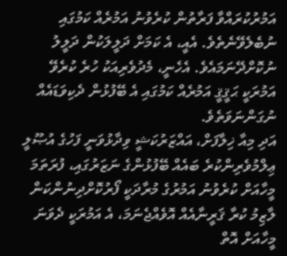އަމުރުކުރައްވާ ފަރާތުން ކުރެވުނު އަމުރެއް ކަމުގައި ނުބެލެވޭނެތެވެ. އެއީ، އެ ކަމަށް ދަލީލަކުން ދަލީލު ނުކޮށްދޭނަމައެވެ. އެހެނީ، މެދުވެރިއަކު ހުރެ ކުރެވޭ އަމުރަކީ ޙަޤީޤީ އަމުރެއް ކަމުގައި އެ ބޭފުޅުން ދެކިވަޑައެއް ނުގަންނަވަތެވެ.
އަދި މިއާ ޚިލާފަށް، އައްޒަރުކަޝީ ވިދާޅުވަނީ ފަހުގެ އުޞޫލީ ޢިލްމުވެރިންކުރެ ބައެއް ބޭފުޅުންގެ ނަޒަރުގައި، ފުރަތަމަ މީހާއަށް ކުރެވުނު އަމުރުގެ މުރާދަކީ ފޯރުކޮށްދިނުންކަން ލާޒިމު ކުރާ ޤަރީނާއެއް އޮވެއްޖެނަމަ، އެ އަމުރަކީ ދެވަނަ މީހާއަށް އޮތް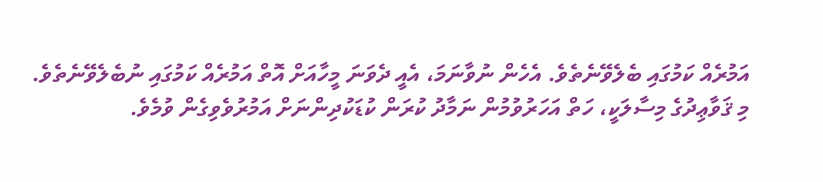އަމުރެއް ކަމުގައި ބެލެވޭނެތެވެ. އެހެން ނުވާނަމަ، އެއީ ދެވަނަ މީހާއަށް އޮތް އަމުރެއް ކަމުގައި ނުބެލެވޭނެތެވެ.
މި ޤަވާޢިދުގެ މިސާލަކީ، ހަތް އަހަރުވުމުން ނަމާދު ކުރަން ކުޑަކުދިންނަށް އަމުރުވެވިގެން ވުމެވެ.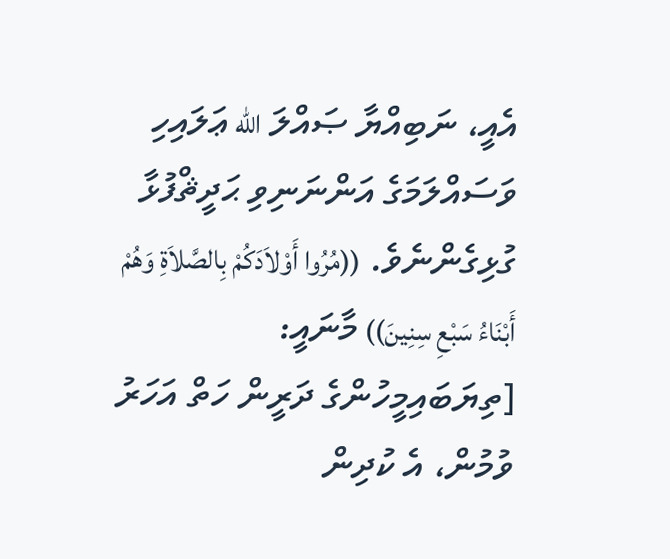އެއީ، ނަބިއްޔާ ޞައްލަ الله ޢަލައިހި ވަސައްލަމަގެ އަންނަނިވި ޙަދީޘްފުޅާ ގުޅިގެންނެވެ. ((مُرُوا أَوْلاَدَكُمْ بِالصَّلاَةِ وَهُمْ أَبْنَاءُ سَبْعِ سِنِينَ)) މާނައީ: [ތިޔަބައިމީހުންގެ ދަރީން ހަތް އަހަރު ވުމުން، އެ ކުދިން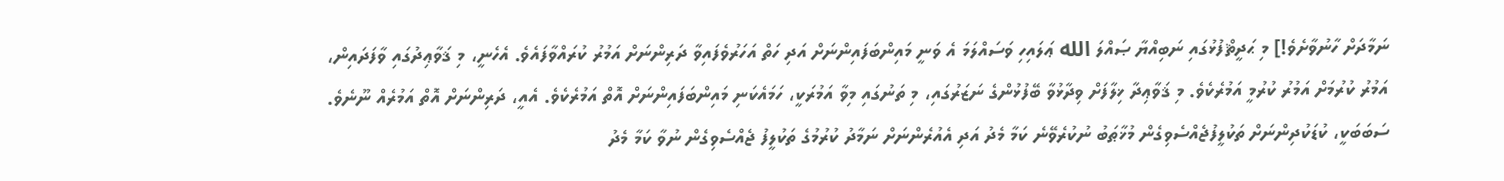ނަމާދަށް ހާނުވާށެވެ!] މި ޙަދީޘްފުޅުގައި ނަބިއްޔާ ޞައްލަ الله ޢަލައިހި ވަސައްލަމަ އެ ވަނީ މައިންބަފައިންނަށް އަދި ހަތް އަހަރުވެފައިވާ ދަރިންނަށް އަމުރު ކުރައްވާފައެވެ. އެހެނީ، މި ޤަވާޢިދުގައި ވާފަދައިން، އަމުރު ކުރުމަށް އަމުރު ކުރުމީ އަމުރެކެވެ. މި ޤަވާޢިދާ ޚިލާފަށް ވިދާޅުވާ ބޭފުޅުންގެ ނަޒަރުގައި، މި ތަނުގައި މިވާ އަމުރަކީ، ހަމައެކަނި މައިންބަފައިންނަށް އޮތް އަމުރެކެވެ. އެއީ، ދަރިންނަށް އޮތް އަމުރެއް ނޫނެވެ. ސަބަބަކީ، ކުޑަކުދިންނަށް ތަކުލީފުޖެއްސެވިގެން މުޚާޠަބު ނުކުރެވޭނެ ކަމާ މެދު އަދި އެއުރެންނަށް ނަމާދު ކުރުމުގެ ތަކުލީފު ޖެއްސެވިގެން ނުވާ ކަމާ މެދު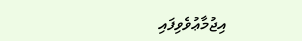އިޖުމާޢުވެވިފައި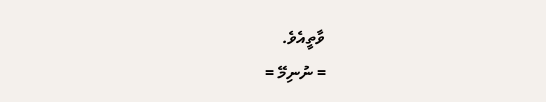ވާތީއެވެ.
= ނުނިމޭ =